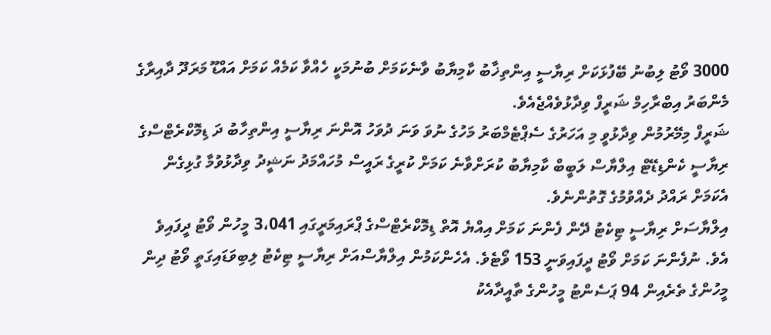3000 ވޯޓު ލިބުނު ބޭފުޅަކަށް ރިޔާސީ އިންތިޚާބު ކާމިޔާބު ވާނެކަމަށް ބުނުމަކީ ހެއްވާ ކަމެއް ކަމަށް އައްޑޫ މަރަދޫ ދާއިރާގެ މެންބަރު އިބްރާހިމް ޝަރީފް ވިދާޅުވެއްޖެއެވެ.
ޝަރީފް މިމޭރުމުން ވިދާޅުވީ މި އަހަރުގެ ސެޕްޓެމްބަރު މަހުގެ ނުވަ ވަނަ ދުވަހު އޮންނަ ރިޔާސީ އިންތިހާބު ދަ ޑިމޮކްރެޓްސްގެ ރިޔާސީ ކެންޑިޑޭޓް އިލްޔާސް ލަބީބް ކާމިޔާބު ކުރަށްވާނެ ކަމަށް ކުރީގެ ރައީސް މުހައްމަދު ނަޝީދު ވިދާޅުވުމާ ގުޅިގެން އެކަމަށް ރައްދު ދެއްވުމުގެ ގޮތުންނެވެ.
އިލްޔާސަށް ރިޔާސީ ޓިކެޓު ދޭން ފެންނަ ކަމަށް އިއްޔެ އޮތް ޑިމޮކްރެޓްސްގެ ޕްރައިމަރީގައި 3،041 މީހުން ވޯޓު ދީފައިވެ އެވެ. ނުފެންނަ ކަމަށް ވޯޓު ދީފައިވަނީ 153 ވޯޓެވެ. އެހެންކަމުން އިލްޔާސްއަށް ރިޔާސީ ޓިކެޓު ލިބިވަޑައިގަތީ ވޯޓު ދިން މީހުންގެ ތެރެއިން 94 ޕަސެންޓު މީހުންގެ ތާއީދާއެކު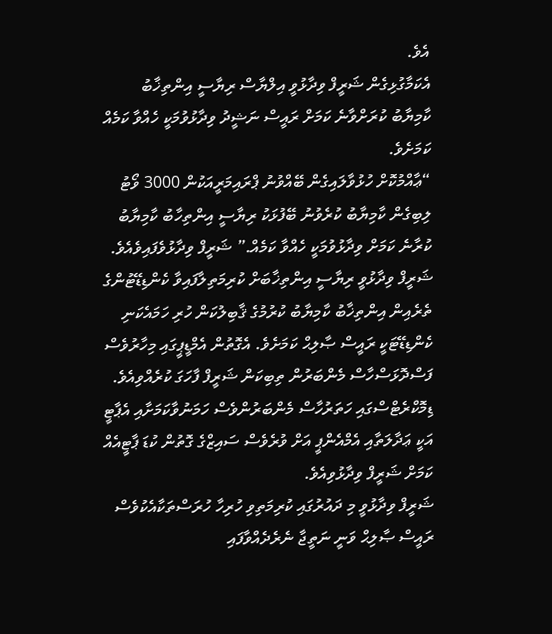އެވެ.
އެކަމާގުޅިގެން ޝަރީފް ވިދާޅުވީ އިލްޔާސް ރިޔާސީ އިންތިޚާބު ކާމިޔާބު ކުރަށްވާނެ ކަމަށް ރައީސް ނަޝީދު ވިދާޅުވުމަކީ ހެއްވާ ކަމެއް ކަމަށެވެ.
“ޢާއްމުކޮށް ހުޅުވާލައިގެން ބޭއްވުނު ޕްރައިމަރީއަކުން 3000 ވޯޓު ލިބިގެން ކާމިޔާބު ކުރެވުނު ބޭފުޅަކު ރިޔާސީ އިންތިހާބު ކާމިޔާބު ކުރާނެ ކަމަށް ވިދާޅުވުމަކީ ހެއްވާ ކަމެއް.” ޝަރީފް ވިދާޅުވެފައިވެއެވެ.
ޝަރީފް ވިދާޅުވީ ރިޔާސީ އިންތިޚާބަށް ކުރިމަތިލާފައިވާ ކެންޑިޑޭޓުންގެ ތެރެއިން އިންތިޚާބު ކާމިޔާބު ކުރުމުގެ ޤާބިލުކަން ހުރި ހަމައެކަނި ކެންޑިޑޭޓަކީ ރައީސް ޞާލިޙް ކަމަށެވެ. އެގޮތުން އެމްޑީޕީގައި މިހާރުވެސް ފަސްދޮޅަސްހާސް މެންބަރުން ތިބިކަން ޝަރީފް ފާހަގަ ކުރެއްވިއެވެ.
ޑިމޮކްރެޓްސްގައި ހަތަރުހާސް މެންބަރުންވެސް ހަމަނުވާކަމަށާއި އެޕާޓީ އަކީ ޢަދާލަތާއި އެމްއެންޕީ އަށް ވުރެވެސް ސައިޒްގެ ގޮތުން ކުޑަ ޕާޓީއެއް ކަމަށް ޝަރީފް ވިދާޅުވިއެވެ.
ޝަރީފް ވިދާޅުވީ މި ދައުރުގައި ކުރިމަތިވި ހުރިހާ ހުރަސްތަކާއެކުވެސް ރައީސް ޞާލިޙް ވަނީ ނަތީޖާ ނެރެދެއްވާފައި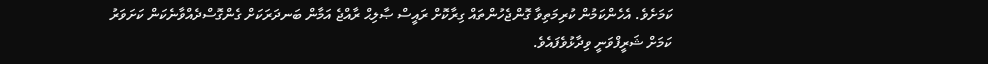ކަމަށެވެ. އެހެންކަމުން ކުރިމަތިވާ ގޮންޖެހުންތައް ގިރާކޮށް ރައީސް ޞާލިޙް ރާއްޖެ އަމާން ބަނދަރަކަށް ގެންގޮސްދެއްވާނެކަން ކަށަވަރު ކަމަށް ޝަރީފްވަނީ ވިދާޅުވެފައެވެ.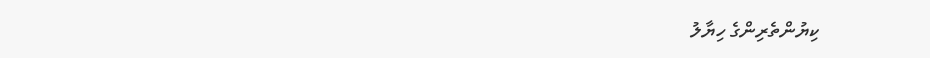ކިޔުންތެރިންގެ ހިޔާލު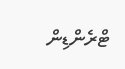ޓްރެންޑިން